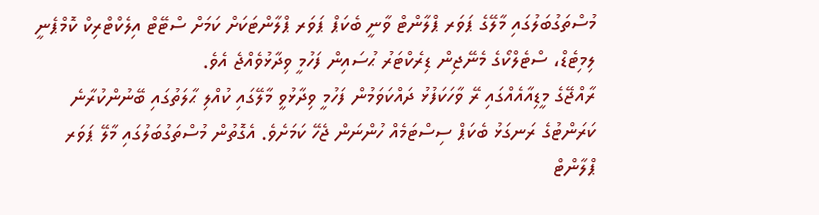މުސްތަގުބަލުގައި މާލޭގެ ޕަވަރ ޕްލާންޓް ވާނީ ބެކަޕް ޕަވަރ ޕްލާންޓަކަށް ކަމަށް ސްޓޭޓް އިލެކްޓްރިކް ކޮމްޕެނީ ލިމިޓެޑް، ސްޓެލްކޯގެ މެނޭޖިން ޑިރެކްޓަރު ޙުސައިން ފަހުމީ ވިދާޅުވެއްޖެ އެވެ.
ރާއްޖޭގެ މީޑިއާއެއްގައި ރޭ ވާހަކަފުޅު ދައްކަވަމުން ފަހުމީ ވިދާޅުވީ މާލޭގައި ކުއްލި ޙާލަތުގައި ބޭނުންކުރާނެ ކަރަންޓުގެ ރަނގަޅު ބެކަޕް ސިސްޓަމެއް ހުންނަން ޖެހޭ ކަމަށެވެ. އެގޮތުން މުސްތަގުބަލުގައި މާލޭ ޕަވަރ ޕްލާންޓް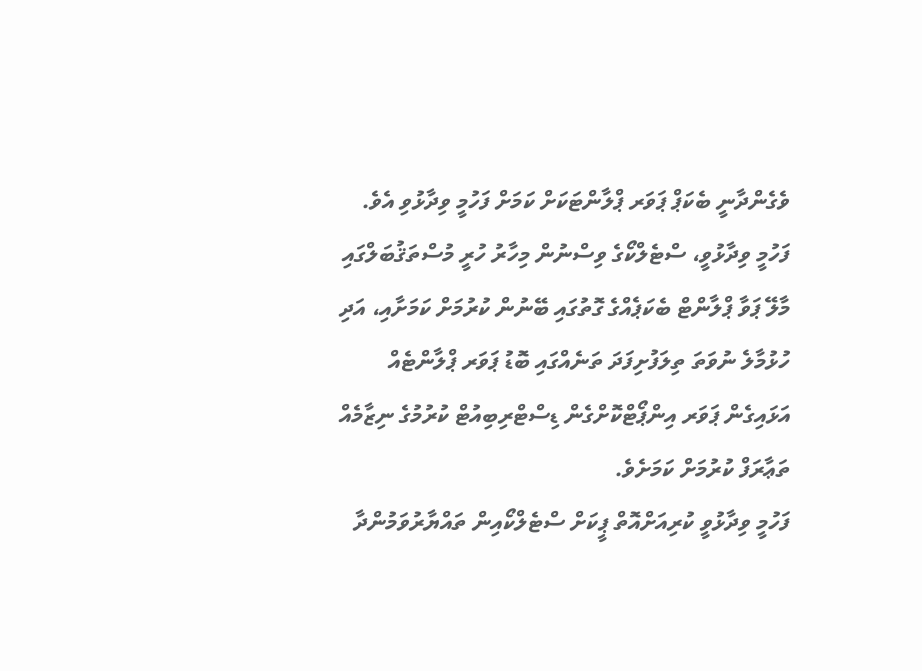ވެގެންދާނީ ބެކަޕް ޕަވަރ ޕްލާންޓަކަށް ކަމަށް ފަހުމީ ވިދާޅުވި އެވެ.
ފަހުމީ ވިދާޅުވީ، ސްޓެލްކޯގެ ވިސްނުން މިހާރު ހުރީ މުސްތަޤުބަލްގައި މާލޭ ޕަވާ ޕްލާންޓް ބެކަޕެއްގެ ގޮތުގައި ބޭނުން ކުރުމަށް ކަމަށާއި، އަދި ހުޅުމާލެ ނުވަތަ ތިލަފުށިފަދަ ތަނެއްގައި ބޮޑު ޕަވަރ ޕްލާންޓެއް އަޅައިގެން ޕަވަރ އިންޕޯޓްކޮށްގެން ޑިސްޓްރިބިއުޓް ކުރުމުގެ ނިޒާމެއް ތަޢާރަފް ކުރުމަށް ކަމަށެވެ.
ފަހުމީ ވިދާޅުވީ ކުރިއަށްއޮތް ޕީކަށް ސްޓެލްކޯއިން ތައްޔާރުވަމުންދާ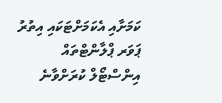ކަމަށާއި އެކަމަށްޓަކައި އިތުރު ޕަވަރ ޕްލާންޓްތައް އިންސްޓޯލް ކުރަށްވާނެ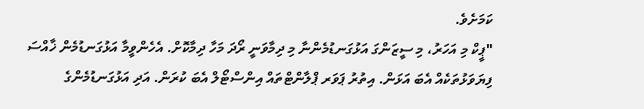ކަމަށެވެ.
"ޕީކް މި އަހަރު، މި ސީޒަންގަ އަޅުގަނޑުމެންނާ މި ދިމާވަނީ ރޯދަ މަހާ ދިމާކޮށް. އެހެންވީމާ އަޅުގަނޑުމެން ޚާއްސަ ފިޔަވަޅުތަކެއް އެބަ އަޅަން. އިތުރު ޕަވަރ ޕްލާންޓްތައް އިންސްޓޯލް އެބަ ކުރަން. އަދި އަޅުގަނޑުމެންގެ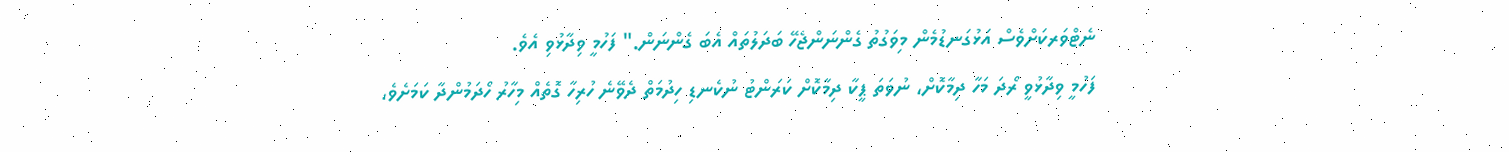ނެޓްވަރކަށްވެސް އަޅުގަނޑުމެން މިވަގުތު ގެންނަންޖެހޭ ބަދަލުތައް އެބަ ގެންނަން." ފަހުމީ ވިދާޅުވި އެވެ.
ފަހުމީ ވިދާޅުވީ ރޯދަ މަހާ ދިމާކޮށް، ނުވަތަ ޕީކާ ދިމާކޮށް ކަރަންޓު ނުކެނޑި ހިދުމަތް ދެވޭނެ ހުރިހާ ގޮތެއް މިހާރު ހޯދަމުންދާ ކަމަށެވެ،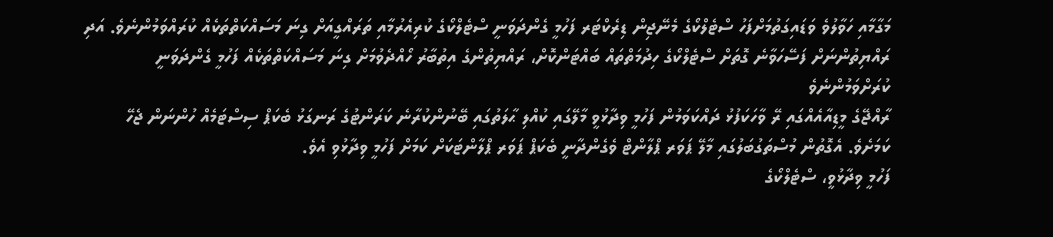މަގާމާއި ހަވާލުވެ ވަޑައިގަތުމަށްފަހު ސްޓެލްކޯގެ މެނޭޖިން ޑިރެކްޓަރ ފަހުމީ ގެންދަވަނީ ސްޓެލްކޯގެ ކުރިއެރުމާއި ތަރައްގީއަށް ގިނަ މަސައްކަތްތަކެއް ކުރައްވަމުންނެވެ. އަދި ރައްޔިތުންނަށް ފަސޭހަވާނެ ގޮތަށް ސްޓެލްކޯގެ ހިދުމަތްތައް ބައްޓަންކޮށް، ރައްޔިތުންގެ އިތުބާރު ހޯއްދެވުމަށް ގިނަ މަސައްކަތްތަކެއް ފަހުމީ ގެންދަވަނީ ކުރަށްވަމުންނެވެ
ރާއްޖޭގެ މީޑިއާއެއްގައި ރޭ ވާހަކަފުޅު ދައްކަވަމުން ފަހުމީ ވިދާޅުވީ މާލޭގައި ކުއްލި ޙާލަތުގައި ބޭނުންކުރާނެ ކަރަންޓުގެ ރަނގަޅު ބެކަޕް ސިސްޓަމެއް ހުންނަން ޖެހޭ ކަމަށެވެ. އެގޮތުން މުސްތަގުބަލުގައި މާލޭ ޕަވަރ ޕްލާންޓް ވެގެންދާނީ ބެކަޕް ޕަވަރ ޕްލާންޓަކަށް ކަމަށް ފަހުމީ ވިދާޅުވި އެވެ.
ފަހުމީ ވިދާޅުވީ، ސްޓެލްކޯގެ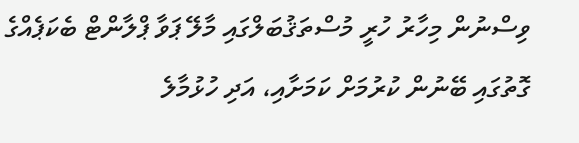ވިސްނުން މިހާރު ހުރީ މުސްތަޤުބަލްގައި މާލޭ ޕަވާ ޕްލާންޓް ބެކަޕެއްގެ ގޮތުގައި ބޭނުން ކުރުމަށް ކަމަށާއި، އަދި ހުޅުމާލެ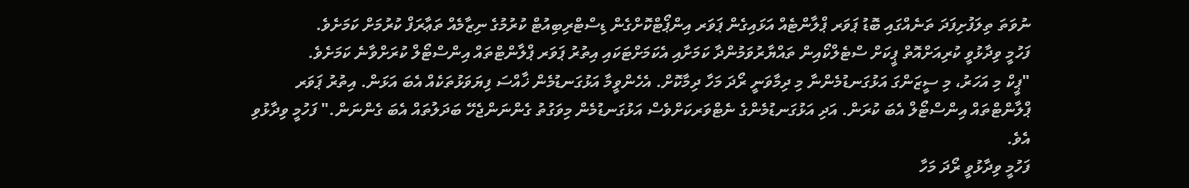ނުވަތަ ތިލަފުށިފަދަ ތަނެއްގައި ބޮޑު ޕަވަރ ޕްލާންޓެއް އަޅައިގެން ޕަވަރ އިންޕޯޓްކޮށްގެން ޑިސްޓްރިބިއުޓް ކުރުމުގެ ނިޒާމެއް ތަޢާރަފް ކުރުމަށް ކަމަށެވެ.
ފަހުމީ ވިދާޅުވީ ކުރިއަށްއޮތް ޕީކަށް ސްޓެލްކޯއިން ތައްޔާރުވަމުންދާ ކަމަށާއި އެކަމަށްޓަކައި އިތުރު ޕަވަރ ޕްލާންޓްތައް އިންސްޓޯލް ކުރަށްވާނެ ކަމަށެވެ.
"ޕީކް މި އަހަރު، މި ސީޒަންގަ އަޅުގަނޑުމެންނާ މި ދިމާވަނީ ރޯދަ މަހާ ދިމާކޮށް. އެހެންވީމާ އަޅުގަނޑުމެން ޚާއްސަ ފިޔަވަޅުތަކެއް އެބަ އަޅަން. އިތުރު ޕަވަރ ޕްލާންޓްތައް އިންސްޓޯލް އެބަ ކުރަން. އަދި އަޅުގަނޑުމެންގެ ނެޓްވަރކަށްވެސް އަޅުގަނޑުމެން މިވަގުތު ގެންނަންޖެހޭ ބަދަލުތައް އެބަ ގެންނަން." ފަހުމީ ވިދާޅުވި އެވެ.
ފަހުމީ ވިދާޅުވީ ރޯދަ މަހާ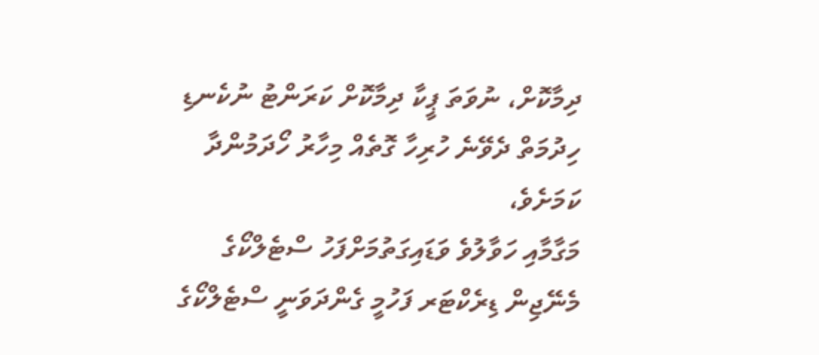ދިމާކޮށް، ނުވަތަ ޕީކާ ދިމާކޮށް ކަރަންޓު ނުކެނޑި ހިދުމަތް ދެވޭނެ ހުރިހާ ގޮތެއް މިހާރު ހޯދަމުންދާ ކަމަށެވެ،
މަގާމާއި ހަވާލުވެ ވަޑައިގަތުމަށްފަހު ސްޓެލްކޯގެ މެނޭޖިން ޑިރެކްޓަރ ފަހުމީ ގެންދަވަނީ ސްޓެލްކޯގެ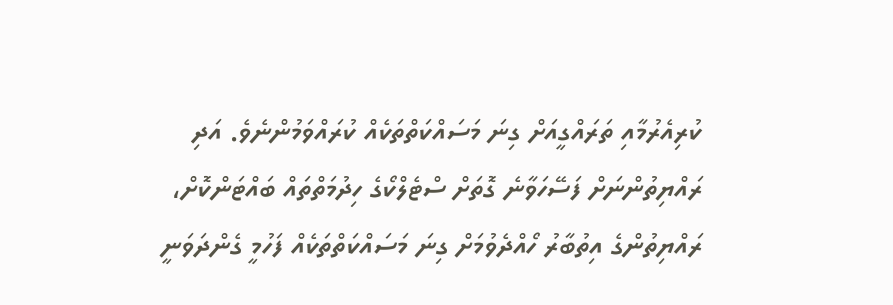ކުރިއެރުމާއި ތަރައްގީއަށް ގިނަ މަސައްކަތްތަކެއް ކުރައްވަމުންނެވެ. އަދި ރައްޔިތުންނަށް ފަސޭހަވާނެ ގޮތަށް ސްޓެލްކޯގެ ހިދުމަތްތައް ބައްޓަންކޮށް، ރައްޔިތުންގެ އިތުބާރު ހޯއްދެވުމަށް ގިނަ މަސައްކަތްތަކެއް ފަހުމީ ގެންދަވަނީ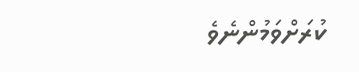ކުރަށްވަމުންނެވެ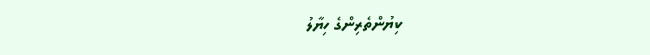ކިޔުންތެރިންގެ ހިޔާލު